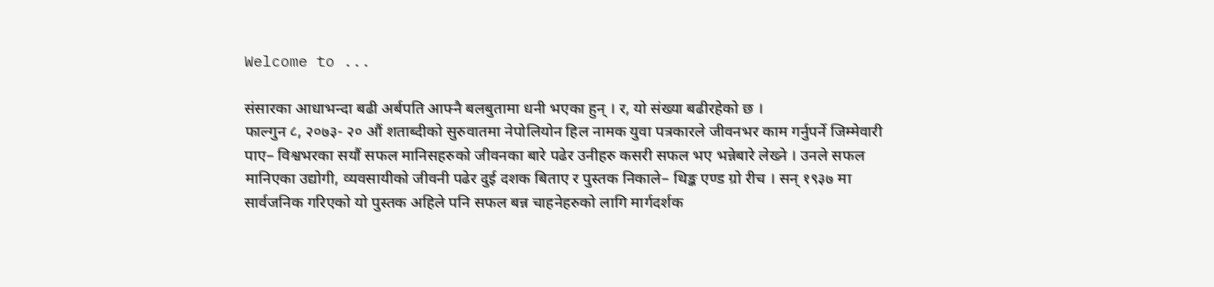Welcome to ...

संसारका आधाभन्दा बढी अर्बपति आफ्नै बलबुतामा धनी भएका हुन् । र, यो संख्या बढीरहेको छ ।
फाल्गुन ८, २०७३- २० औं शताब्दीको सुरुवातमा नेपोलियोन हिल नामक युवा पत्रकारले जीवनभर काम गर्नुपर्ने जिम्मेवारी पाए– विश्वभरका सयौं सफल मानिसहरुको जीवनका बारे पढेर उनीहरु कसरी सफल भए भन्नेबारे लेख्ने । उनले सफल मानिएका उद्योगी, व्यवसायीको जीवनी पढेर दुई दशक बिताए र पुस्तक निकाले– थिङ्क एण्ड ग्रो रीच । सन् १९३७ मा सार्वजनिक गरिएको यो पुस्तक अहिले पनि सफल बन्न चाहनेहरुको लागि मार्गदर्शक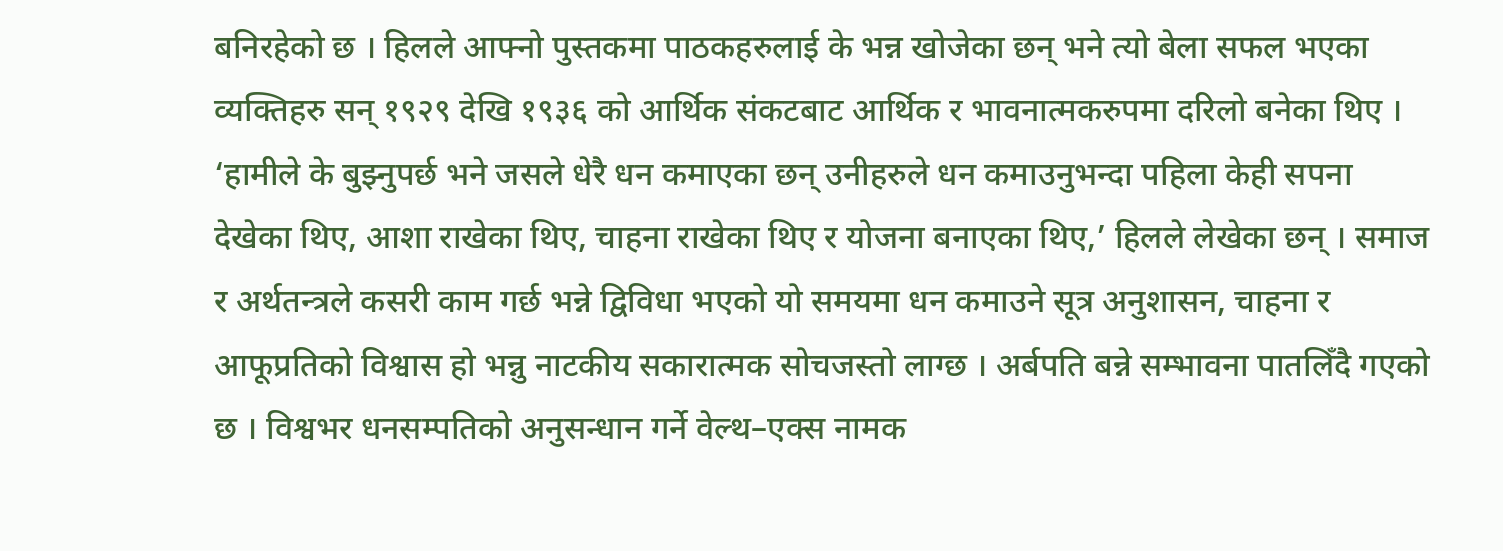बनिरहेको छ । हिलले आफ्नो पुस्तकमा पाठकहरुलाई के भन्न खोजेका छन् भने त्यो बेला सफल भएका व्यक्तिहरु सन् १९२९ देखि १९३६ को आर्थिक संकटबाट आर्थिक र भावनात्मकरुपमा दरिलो बनेका थिए । ‘हामीले के बुझ्नुपर्छ भने जसले धेरै धन कमाएका छन् उनीहरुले धन कमाउनुभन्दा पहिला केही सपना देखेका थिए, आशा राखेका थिए, चाहना राखेका थिए र योजना बनाएका थिए,’ हिलले लेखेका छन् । समाज र अर्थतन्त्रले कसरी काम गर्छ भन्ने द्विविधा भएको यो समयमा धन कमाउने सूत्र अनुशासन, चाहना र आफूप्रतिको विश्वास हो भन्नु नाटकीय सकारात्मक सोचजस्तो लाग्छ । अर्बपति बन्ने सम्भावना पातलिँदै गएको छ । विश्वभर धनसम्पतिको अनुसन्धान गर्ने वेल्थ–एक्स नामक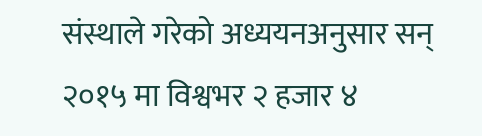संस्थाले गरेको अध्ययनअनुसार सन् २०१५ मा विश्वभर २ हजार ४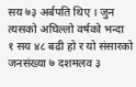सय ७३ अर्बपति थिए । जुन त्यसको अघिल्लो वर्षको भन्दा १ सय ४८ बढी हो र यो संसारको जनसंख्या ७ दशमलव ३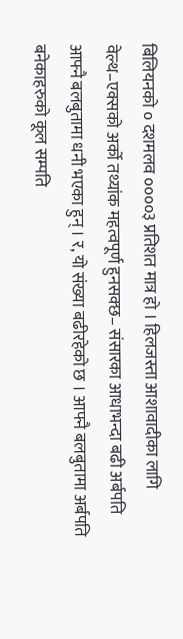बिलियनको ० दशमलव ००००३ प्रतिशत मात्र हो । हिलजस्ता आशावादीका लागि वेल्थ–एक्सको अर्को तथ्यांक महत्वपूर्ण हुनसक्छ– संसारका आधाभन्दा बढी अर्बपति आफ्नै बलबुतामा धनी भएका हुन् । र, यो संख्या बढीरहेको छ । आफ्नै बलबुतामा अर्बपति बनेकाहरुको कूल सम्पति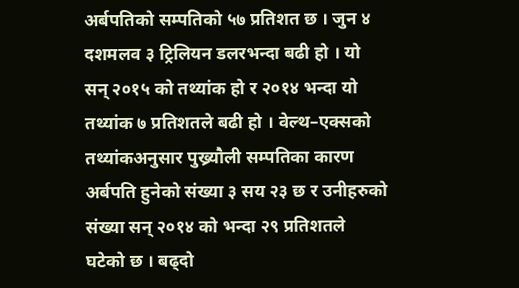अर्बपतिको सम्पतिको ५७ प्रतिशत छ । जुन ४ दशमलव ३ ट्रिलियन डलरभन्दा बढी हो । यो सन् २०१५ को तथ्यांक हो र २०१४ भन्दा यो तथ्यांक ७ प्रतिशतले बढी हो । वेल्थ–एक्सको तथ्यांकअनुसार पुख्र्यौली सम्पतिका कारण अर्बपति हुनेको संख्या ३ सय २३ छ र उनीहरुको संख्या सन् २०१४ को भन्दा २९ प्रतिशतले घटेको छ । बढ्दो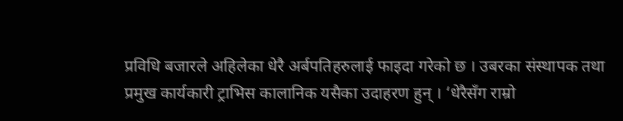प्रविधि बजारले अहिलेका धेरै अर्बपतिहरुलाई फाइदा गरेको छ । उबरका संस्थापक तथा प्रमुख कार्यकारी ट्राभिस कालानिक यसैका उदाहरण हुन् । ‘धेरैसँग राम्रो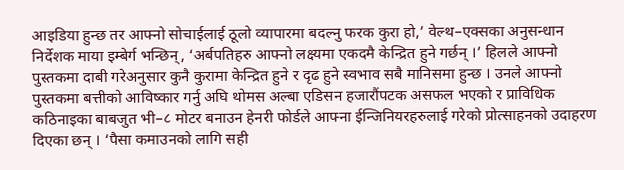आइडिया हुन्छ तर आफ्नो सोचाईलाई ठूलो व्यापारमा बदल्नु फरक कुरा हो,’ वेल्थ–एक्सका अनुसन्धान निर्देशक माया इम्बेर्ग भन्छिन्, ‘अर्बपतिहरु आफ्नो लक्ष्यमा एकदमै केन्द्रित हुने गर्छन् ।’ हिलले आफ्नो पुस्तकमा दाबी गरेअनुसार कुनै कुरामा केन्द्रित हुने र दृढ हुने स्वभाव सबै मानिसमा हुन्छ । उनले आफ्नो पुस्तकमा बत्तीको आविष्कार गर्नु अघि थोमस अल्बा एडिसन हजारौंपटक असफल भएको र प्राविधिक कठिनाइका बाबजुत भी–८ मोटर बनाउन हेनरी फोर्डले आफ्ना ईन्जिनियरहरुलाई गरेको प्रोत्साहनको उदाहरण दिएका छन् । ‘पैसा कमाउनको लागि सही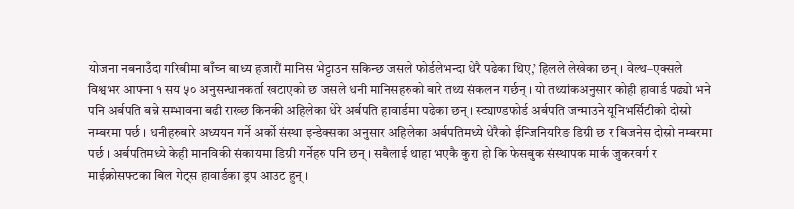योजना नबनाउँदा गरिबीमा बाँच्न बाध्य हजारौं मानिस भेट्टाउन सकिन्छ जसले फोर्डलेभन्दा धेरै पढेका थिए,’ हिलले लेखेका छन् । वेल्थ–एक्सले विश्वभर आफ्ना १ सय ५० अनुसन्धानकर्ता खटाएको छ जसले धनी मानिसहरुको बारे तथ्य संकलन गर्छन् । यो तथ्यांकअनुसार कोही हावार्ड पढ्यो भने पनि अर्बपति बन्ने सम्भावना बढी राख्छ किनकी अहिलेका धेरे अर्बपति हावार्डमा पढेका छन् । स्ट्याण्डफोर्ड अर्बपति जन्माउने यूनिभर्सिटीको दोस्रो नम्बरमा पर्छ । धनीहरुबारे अध्ययन गर्ने अर्को संस्था इन्डेक्सका अनुसार अहिलेका अर्बपतिमध्ये धेरैको ईन्जिनियरिङ डिग्री छ र बिजनेस दोस्रो नम्बरमा पर्छ । अर्बपतिमध्ये केही मानविकी संकायमा डिग्री गर्नेहरु पनि छन् । सबैलाई थाहा भएकै कुरा हो कि फेसबुक संस्थापक मार्क जुकरवर्ग र माईक्रोसफ्टका बिल गेट्स हावार्डका ड्रप आउट हुन् ।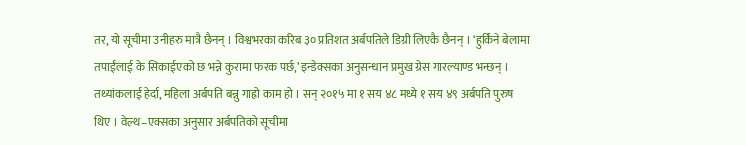तर, यो सूचीमा उनीहरु मात्रै छैनन् । विश्वभरका करिब ३० प्रतिशत अर्बपतिले डिग्री लिएकै छैनन् । ‘हुर्किने बेलामा तपाईंलाई के सिकाईएको छ भन्ने कुरामा फरक पर्छ,’ इन्डेक्सका अनुसन्धान प्रमुख ग्रेस गारल्याण्ड भन्छन् । तथ्यांकलाई हेर्दा, महिला अर्बपति बन्नु गाह्रो काम हो । सन् २०१५ मा १ सय ४८ मध्ये १ सय ४९ अर्बपति पुरुष थिए । वेल्थ–एक्सका अनुसार अर्बपतिको सूचीमा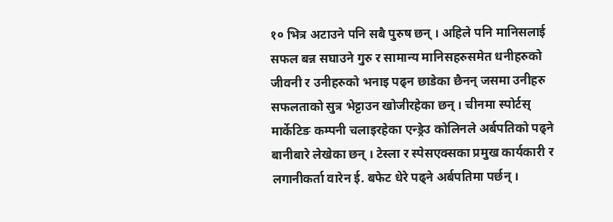१० भित्र अटाउने पनि सबै पुरुष छन् । अहिले पनि मानिसलाई सफल बन्न सघाउने गुरु र सामान्य मानिसहरुसमेत धनीहरुको जीवनी र उनीहरुको भनाइ पढ्न छाडेका छैनन् जसमा उनीहरु सफलताको सुत्र भेट्टाउन खोजीरहेका छन् । चीनमा स्पोर्टस् मार्केटिङ कम्पनी चलाइरहेका एन्ड्रेउ कोलिनले अर्बपतिको पढ्ने बानीबारे लेखेका छन् । टेस्ला र स्पेसएक्सका प्रमुख कार्यकारी र लगानीकर्ता वारेन ई. बफेट धेरे पढ्ने अर्बपतिमा पर्छन् ।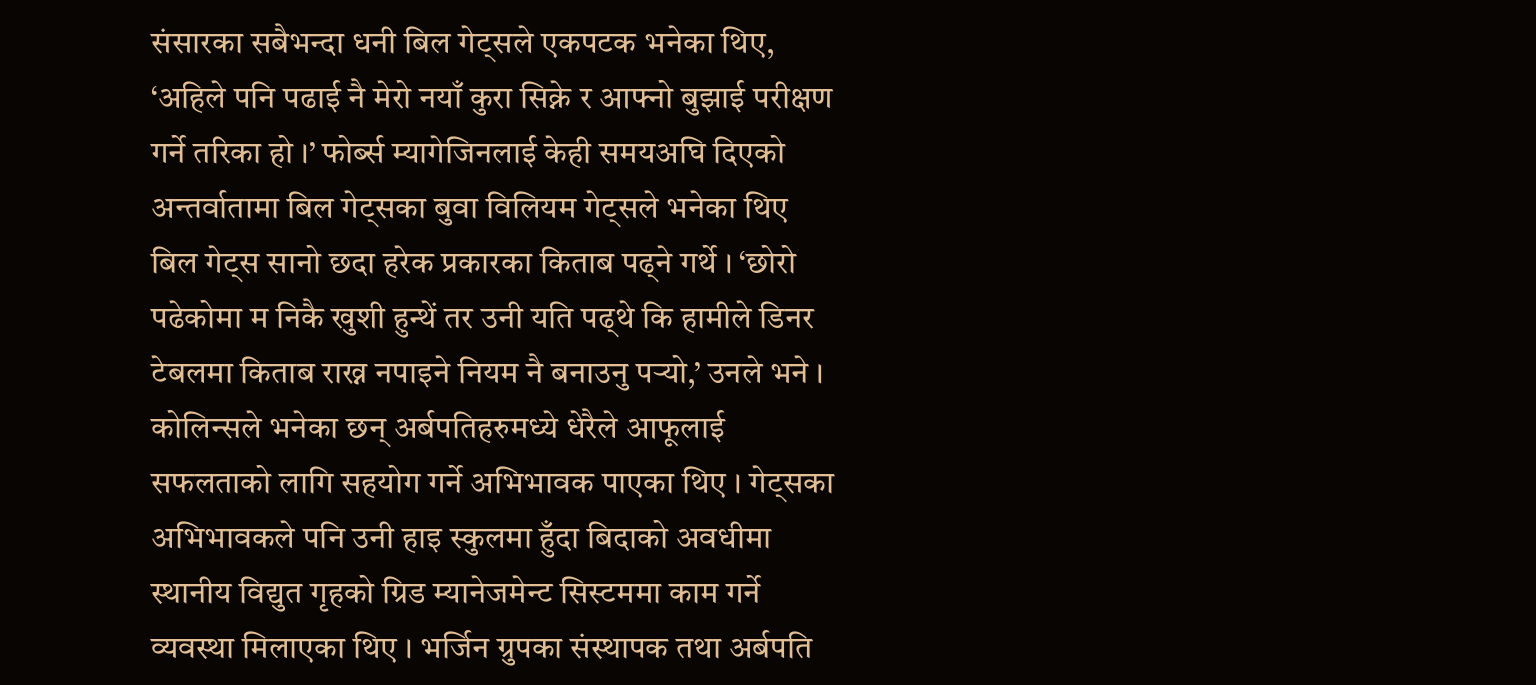संसारका सबैभन्दा धनी बिल गेट्सले एकपटक भनेका थिए, ‘अहिले पनि पढाई नै मेरो नयाँ कुरा सिक्ने र आफ्नो बुझाई परीक्षण गर्ने तरिका हो ।’ फोर्ब्स म्यागेजिनलाई केही समयअघि दिएको अन्तर्वातामा बिल गेट्सका बुवा विलियम गेट्सले भनेका थिए बिल गेट्स सानो छदा हरेक प्रकारका किताब पढ्ने गर्थे । ‘छोरो पढेकोमा म निकै खुशी हुन्थें तर उनी यति पढ्थे कि हामीले डिनर टेबलमा किताब राख्न नपाइने नियम नै बनाउनु पर्‍यो,’ उनले भने । कोलिन्सले भनेका छन् अर्बपतिहरुमध्ये धेरैले आफूलाई सफलताको लागि सहयोग गर्ने अभिभावक पाएका थिए । गेट्सका अभिभावकले पनि उनी हाइ स्कुलमा हुँदा बिदाको अवधीमा स्थानीय विद्युत गृहको ग्रिड म्यानेजमेन्ट सिस्टममा काम गर्ने व्यवस्था मिलाएका थिए । भर्जिन ग्रुपका संस्थापक तथा अर्बपति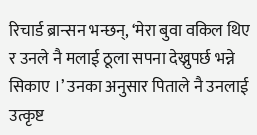रिचार्ड ब्रान्सन भन्छन्, ‘मेरा बुवा वकिल थिए र उनले नै मलाई ठूला सपना देख्नुपर्छ भन्ने सिकाए ।’ उनका अनुसार पिताले नै उनलाई उत्कृष्ट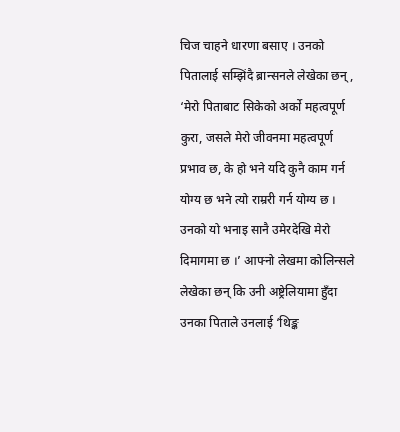चिज चाहने धारणा बसाए । उनको पितालाई सम्झिंदै ब्रान्सनले लेखेका छन्, ‘मेरो पिताबाट सिकेको अर्को महत्वपूर्ण कुरा, जसले मेरो जीवनमा महत्वपूर्ण प्रभाव छ, के हो भने यदि कुनै काम गर्न योग्य छ भने त्यो राम्ररी गर्न योग्य छ । उनको यो भनाइ सानै उमेरदेखि मेरो दिमागमा छ ।’ आफ्नो लेखमा कोलिन्सले लेखेका छन् कि उनी अष्ट्रेलियामा हुँदा उनका पिताले उनलाई ‘थिङ्क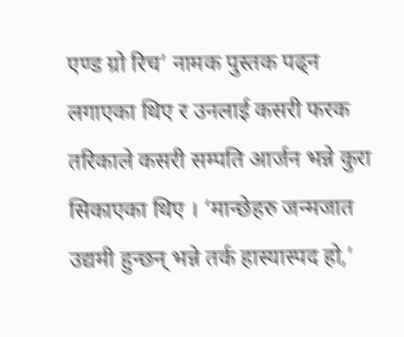एण्ड ग्रो रिच’ नामक पुस्तक पढ्न लगाएका थिए र उनलाई कसरी फरक तरिकाले कसरी सम्पति आर्जन भन्ने कुरा सिकाएका थिए । ‘मान्छेहरु जन्मजात उद्यमी हुन्छन् भन्ने तर्क हास्यास्पद हो,’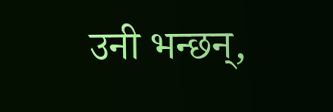उनी भन्छन्,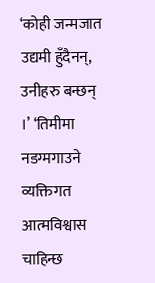‘कोही जन्मजात उद्यमी हुँदैनन्, उनीहरु बन्छन् ।’ ‘तिमीमा नडग्मगाउने व्यक्तिगत आत्मविश्वास चाहिन्छ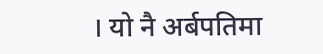। यो नै अर्बपतिमा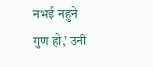नभई नहुने गुण हो,’ उनी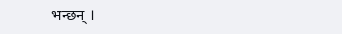भन्छन् ।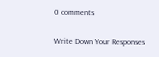0 comments

Write Down Your Responses